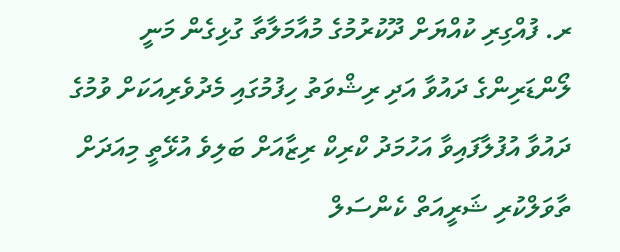ރ. ފުއްގިރި ކުއްޔަށް ދޫކުރުމުގެ މުއާމަލާތާ ގުޅިގެން މަނީ ލޯންޑަރިންގެ ދައުވާ އަދި ރިޝްވަތު ހިފުމުގައި މެދުވެރިއަކަށް ވުމުގެ ދައުވާ އުފުލާފައިވާ އަހުމަދު ކްރިކް ރިޒާއަށް ބަލިވެ އުޅޭތީ މިއަދަށް ތާވަލްކުރި ޝަރީއަތް ކެންސަލް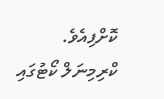ކޮށްފިއެވެ.
ކްރިމިނަލް ކޯޓުގައި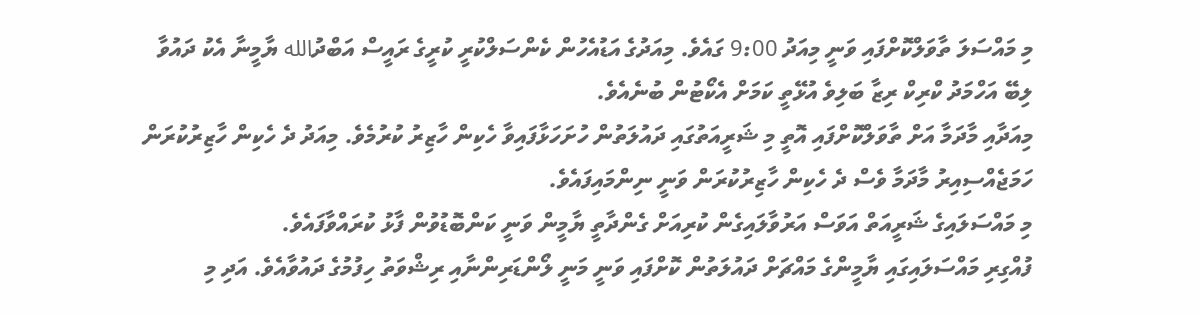މި މައްސަލަ ތާވަލްކޮށްފައި ވަނީ މިއަދު 9:00 ގައެވެ. މިއަދުގެ އަޑުއެހުން ކެންސަލްކުރީ ކުރީގެ ރައީސް އަބްދުالله ޔާމީނާ އެކު ދައުވާ ލިބޭ އަހްމަދު ކްރިކް ރިޒާ ބަލިވެ އުޅޭތީ ކަމަށް އެކޯޓުން ބުނެއެވެ.
މިއަދާއި މާދަމާ އަށް ތާވަލްކޮށްފައި އޮތީ މި ޝަރީއަތުގައި ދައުލަތުން ހުށަހަޅާފައިވާ ހެކިން ހާޒިރު ކުރުމެވެ. މިއަދު ދެ ހެކިން ހާޒިރުކުރަން ހަމަޖެއްސިއިރު މާދަމާ ވެސް ދެ ހެކިން ހާޒިރުކުރަން ވަނީ ނިންމައިފައެވެ.
މި މައްސަލައިގެ ޝަރީއަތް އަވަސް އަރުވާލައިގެން ކުރިއަށް ގެންދާތީ ޔާމީން ވަނީ ކަންބޮޑުވުން ފާޅު ކުރައްވާފައެވެ.
ފުއްގިރި މައްސަލައިގައި ޔާމީންގެ މައްޗަށް ދައުލަތުން ކޮށްފައި ވަނީ މަނީ ލޯންޑަރިންނާއި ރިޝްވަތު ހިފުމުގެ ދައުވާއެވެ. އަދި މި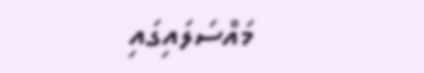މައްސަލައިގައި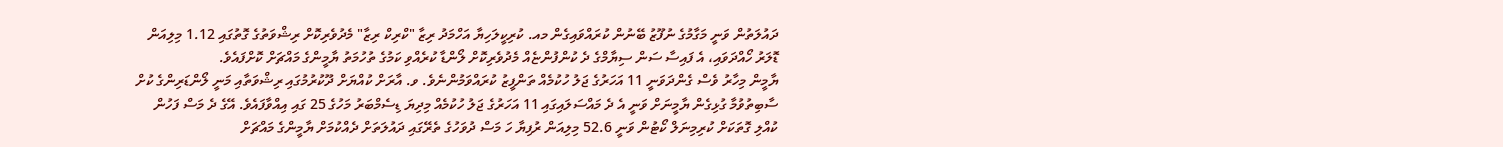ދައުލަތުން ވަނީ މަގާމުގެ ނުފޫޒު ބޭނުން ކުރައްވައިގެން މއ. ކުރިކީލަހިޔާ އަހްމަދު ރިޒާ "ކްރިކް ރިޒާ" މެދުވެރިކޮށް ރިޝްވަތުގެ ގޮތުގައި 1.12 މިލިއަން ޑޮލަރު ހޯއްދަވައި، އެ ފައިސާ ސަން ސިޔާމްގެ ދެ ކުންފުންޏެއް މެދުވެރިކޮށް ލޯންޑާ ކުރެއްވި ކަމުގެ ތުހުމަތު ޔާމީންގެ މައްޗަށް ކޮށްފައެވެ.
ޔާމީން މިހާރު ވެސް ގެންދަވަނީ 11 އަހަރުގެ ޖަލު ހުކުމެއް ތަންފީޒު ކުރައްވަމުންނެވެ. ވ. އާރަށް ކުއްޔަށް ދޫކުރުމުގައި ރިޝްވަތާއި މަނީ ލޯންޑަރިންގެ ކުށް ސާބިތުވުމާ ގުޅިގެން ޔާމީނަށް ވަނީ އެ ދެ މައްސަލައިގައި 11 އަހަރުގެ ޖަލު ހުކުމެއް މިދިޔަ ޑިސެމްބަރު މަހުގެ 25 ގައި އިއްވާފައެވެ. އޭގެ ދެ މަސް ފަހުން ކުއްލި ގޮތަކަށް ކުރިމިނަލް ކޯޓުން ވަނީ 52.6 މިލިއަން ރުފިޔާ ހަ މަސް ދުވަހުގެ ތެރޭގައި ދައުލަތަށް ދެއްކުމަށް ޔާމީންގެ މައްޗަށް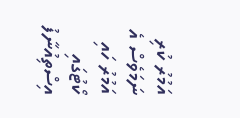އަމުރު ކުރި ނަމަވެސް އެ އަމުރު ހައި ކޯޓުގައި އިސްތިއުނާފު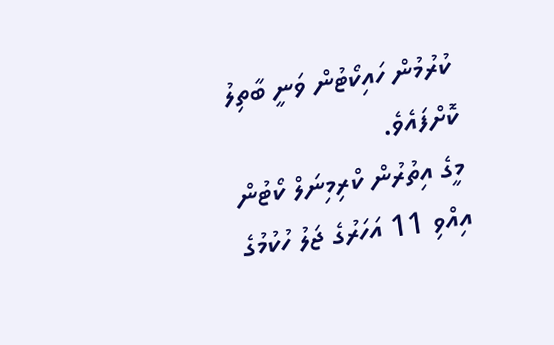ކުރުމުން ހައިކޯޓުން ވަނީ ބާތިލު ކޮށްފައެވެ.
މީގެ އިތުރުން ކްރިމިނަލް ކޯޓުން އިއްވި 11 އަހަރުގެ ޖަލު ހުކުމުގެ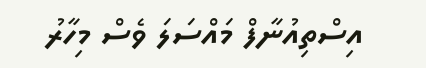އިސްތިއުނާފް މައްސަލަ ވެސް މިހާރު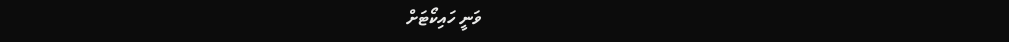ވަނީ ހައިކޯޓަށް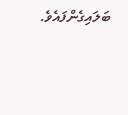ބަލައިގެންފައެވެ.